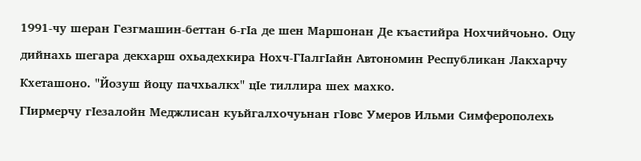1991-чу шеран Гезгмашин-беттан 6-гIа де шен Маршонан Де къастийра Нохчийчоьно. Оцу дийнахь шегара декхарш охьадехкира Нохч-ГIалгIайн Автономин Республикан Лакхарчу Кхеташоно. "Йозуш йоцу пачхьалкх" цIе тиллира шех махко.
ГIирмерчу гIезалойн Меджлисан куьйгалхочуьнан гIовс Умеров Ильми Симферополехь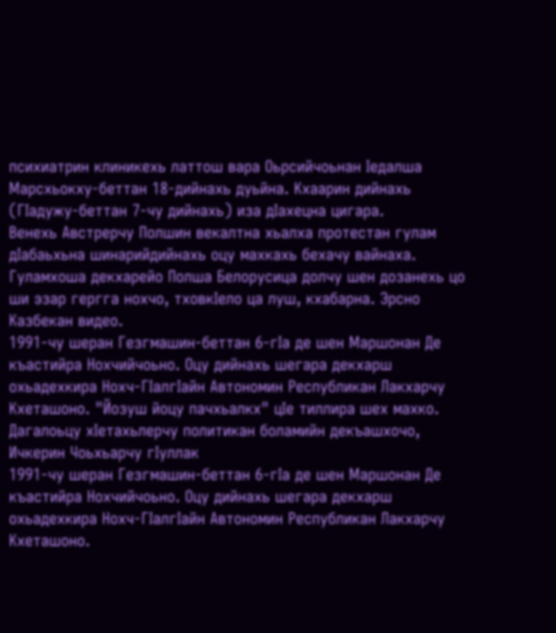психиатрин клиникехь латтош вара Оьрсийчоьнан Iедалша Марсхьокху-беттан 18-дийнахь дуьйна. Кхаарин дийнахь (ГIадужу-беттан 7-чу дийнахь) иза дIахецна цигара.
Венехь Австрерчу Полшин векалтна хьалха протестан гулам дIабаьхьна шинарийдийнахь оцу махкахь бехачу вайнаха. Гуламхоша декхарейо Полша Белорусица долчу шен дозанехь цо ши эзар гергга нохчо, тховкIело ца луш, кхабарна. Эрсно Казбекан видео.
1991-чу шеран Гезгмашин-беттан 6-гIа де шен Маршонан Де къастийра Нохчийчоьно. Оцу дийнахь шегара декхарш охьадехкира Нохч-ГIалгIайн Автономин Республикан Лакхарчу Кхеташоно. "Йозуш йоцу пачхьалкх" цIе тиллира шех махко. Дагалоьцу хIетахьлерчу политикан боламийн декъашхочо, Ичкерин Чоьхьарчу гIуллак
1991-чу шеран Гезгмашин-беттан 6-гIа де шен Маршонан Де къастийра Нохчийчоьно. Оцу дийнахь шегара декхарш охьадехкира Нохч-ГIалгIайн Автономин Республикан Лакхарчу Кхеташоно.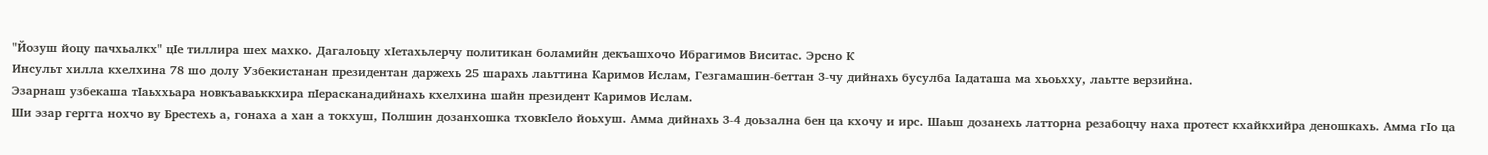"Йозуш йоцу пачхьалкх" цIе тиллира шех махко. Дагалоьцу хIетахьлерчу политикан боламийн декъашхочо Ибрагимов Виситас. Эрсно К
Инсульт хилла кхелхина 78 шо долу Узбекистанан президентан даржехь 25 шарахь лаьттина Каримов Ислам, Гезгамашин-беттан 3-чу дийнахь бусулба Iадаташа ма хьоьхху, лаьтте верзийна.
Эзарнаш узбекаша тIаьххьара новкъаваьккхира пIерасканадийнахь кхелхина шайн президент Каримов Ислам.
Ши эзар гергга нохчо ву Брестехь а, гонаха а хан а токхуш, Полшин дозанхошка тховкIело йоьхуш. Амма дийнахь 3-4 доьзална бен ца кхочу и ирс. Шаьш дозанехь латторна резабоцчу наха протест кхайкхийра деношкахь. Амма гIо ца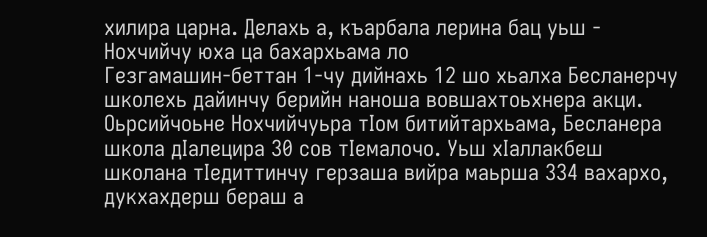хилира царна. Делахь а, къарбала лерина бац уьш - Нохчийчу юха ца бахархьама ло
Гезгамашин-беттан 1-чу дийнахь 12 шо хьалха Бесланерчу школехь дайинчу берийн наноша вовшахтоьхнера акци. Оьрсийчоьне Нохчийчуьра тIом битийтархьама, Бесланера школа дIалецира 30 сов тIемалочо. Уьш хIаллакбеш школана тIедиттинчу герзаша вийра маьрша 334 вахархо, дукхахдерш бераш а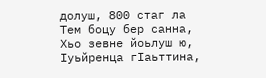долуш, 800 стаг ла
Тем боцу бер санна, Хьо зевне йоьлуш ю, Iуьйренца гIаьттина,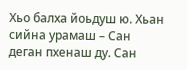Хьо балха йоьдуш ю. Хьан сийна урамаш – Сан деган пхенаш ду. Сан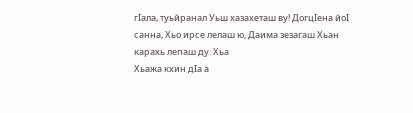гIала, туьйранал Уьш хазахеташ ву! ДогцIена йоI санна, Хьо ирсе лелаш ю, Даима зезагаш Хьан карахь лепаш ду. Хьа
Хьажа кхин дIа а